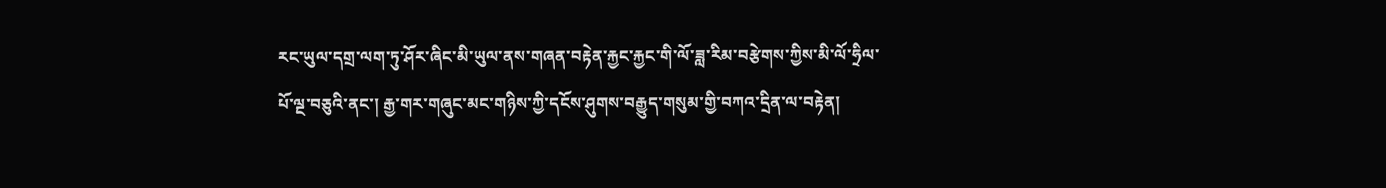རང་ཡུལ་དགྲ་ལག་ཏུ་ཤོར་ཞིང་མི་ཡུལ་ནས་གཞན་བརྟེན་རྐྱང་རྐྱང་གི་ལོ་ཟླ་རིམ་བརྩེགས་ཀྱིས་མི་ལོ་ཧྲིལ་པོ་ལྔ་བཅུའི་ནང་། རྒྱ་གར་གཞུང་མང་གཉིས་ཀྱི་དངོས་ཤུགས་བརྒྱུད་གསུམ་གྱི་བཀའ་དྲིན་ལ་བརྟེན།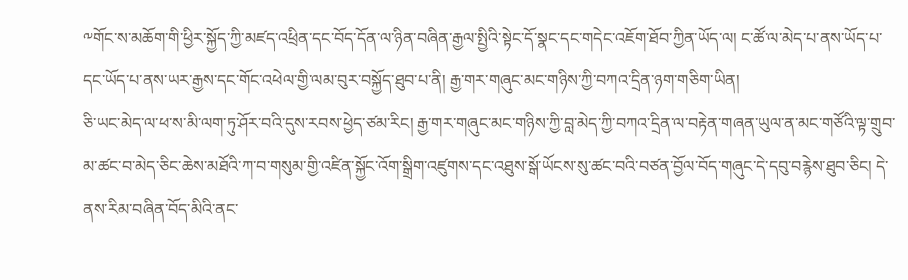༸གོང་ས་མཆོག་གི་ཕྱིར་སྐྱོད་ཀྱི་མཛད་འཕྲིན་དང་བོད་དོན་ལ་ཉིན་བཞིན་རྒྱལ་སྤྱིའི་སྟེང་དོ་སྣང་དང་གདེང་འཇོག་ཐོབ་ཀྱིན་ཡོད་ལ། ང་ཚོ་ལ་མེད་པ་ནས་ཡོད་པ་དང་ཡོད་པ་ནས་ཡར་རྒྱས་དང་གོང་འཕེལ་གྱི་ལམ་བུར་བསྐྱོད་ཐུབ་པ་ནི། རྒྱ་གར་གཞུང་མང་གཉིས་ཀྱི་བཀའ་དྲིན་ཉག་གཅིག་ཡིན།
ཅི་ཡང་མེད་ལ་ཕ་ས་མི་ལག་ཏུ་ཤོར་བའི་དུས་རབས་ཕྱེད་ཙམ་རིང། རྒྱ་གར་གཞུང་མང་གཉིས་ཀྱི་བླ་མེད་ཀྱི་བཀའ་དྲིན་ལ་བརྟེན་གཞན་ཡུལ་ན་མང་གཙོའི་ལྟ་གྲུབ་མ་ཚང་བ་མེད་ཅིང་ཆེས་མཐོའི་ཀ་བ་གསུམ་གྱི་འཛིན་སྐྱོང་འོག་སྒྲིག་འཛུགས་དང་འཐུས་སྒོ་ཡོངས་སུ་ཚང་བའི་བཙན་བྱོལ་བོད་གཞུང་དེ་དབུ་བརྙེས་ཐུབ་ཅིང། དེ་ནས་རིམ་བཞིན་བོད་མིའི་ནང་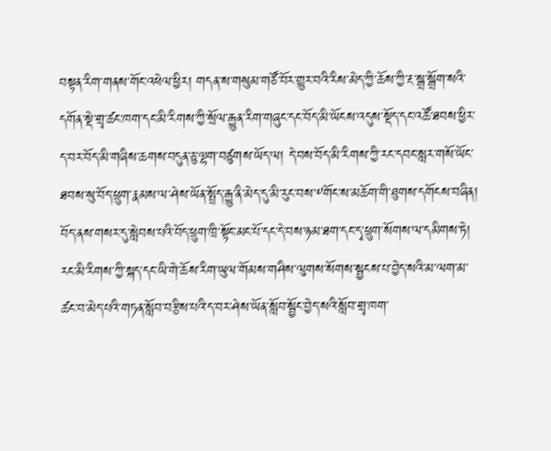བསྟན་རིག་གནས་གོང་འཕེལ་ཕྱིར། གདན་ས་གསུམ་གཙོ་བོར་གྱུར་བའི་རིས་མེད་ཀྱི་ཆོས་ཀྱི་རྔ་སྒྲ་སྒྲོག་སའི་དགོན་སྡེ་གྲྭ་ཚང་ཁག་དང་མི་རིགས་ཀྱི་སྲོལ་རྒྱུན་རིག་གཞུང་དང་བོད་མི་ཡོངས་འདུས་སྡོད་དང་འཚོ་ཐབས་ཕྱིར་ད་བར་བོད་མི་གཞིས་ཆགས་བདུན་ཅུ་ལྷག་བཙུགས་ཡོད་ལ། དེ་བས་བོད་མི་རིགས་ཀྱི་རང་དབང་སླར་གསོ་ཡོང་ཐབས་སུ་བོད་ཕྲུག་རྣམས་ལ་ཤེས་ཡོན་སྤྲོད་རྒྱུ་ནི་མེད་དུ་མི་རུང་བས་༸གོང་ས་མཆོག་གི་ཐུགས་དགོངས་བཞིན། བོད་ནས་གསར་དུ་སླེབས་པའི་བོད་ཕྲུག་ཁྲི་སྟོང་མང་པོ་དང་དེ་བས་ཉམ་ཐག་དང་དྭ་ཕྲུག་སོགས་ལ་དམིགས་ཏེ། རང་མི་རིགས་ཀྱི་སྐད་དང་ཡི་གེ་ཆོས་རིག་ཡུལ་གོམས་གཤིས་ལུགས་སོགས་སྦྱངས་པ་བྱེད་སའི་མ་ལག་མ་ཚང་བ་མེད་པའི་གཏན་སློབ་བརྩིས་པའི་ད་བར་ཤེས་ཡོན་སློབ་སྦྱོང་བྱེད་སའི་སློབ་གྲྭ་ཁག་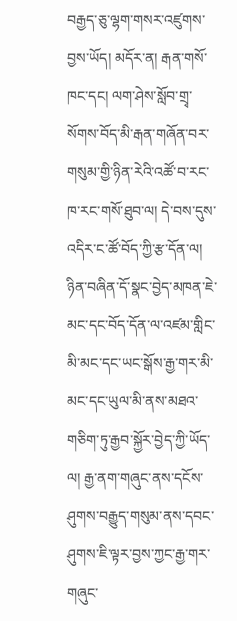བརྒྱད་ཅུ་ལྷག་གསར་འཛུགས་བྱས་ཡོད། མདོར་ན། རྒན་གསོ་ཁང་དང། ལག་ཤེས་སློབ་གྲྭ་སོགས་བོད་མི་རྒན་གཞོན་བར་གསུམ་གྱི་ཉིན་རེའི་འཚོ་བ་རང་ཁ་རང་གསོ་ཐུབ་ལ། དེ་བས་དུས་འདིར་ང་ཚོ་བོད་ཀྱི་རྩ་དོན་ལ། ཉིན་བཞིན་དོ་སྣང་བྱེད་མཁན་ཇེ་མང་དང་བོད་དོན་ལ་འཛམ་གླིང་མི་མང་དང་ཡང་སྒོས་རྒྱ་གར་མི་མང་དང་ཡུལ་མི་ནས་མཐའ་གཅིག་ཏུ་རྒྱབ་སྐྱོར་བྱེད་ཀྱི་ཡོད་ལ། རྒྱ་ནག་གཞུང་ནས་དངོས་ཤུགས་བརྒྱུད་གསུམ་ནས་དབང་ཤུགས་ཇི་ལྟར་བྱས་ཀྱང་རྒྱ་གར་གཞུང་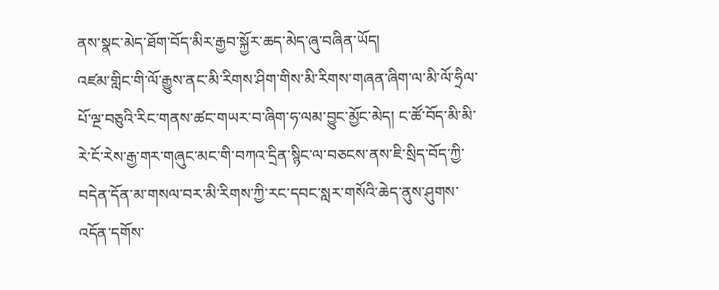ནས་སྣང་མེད་ཐོག་བོད་མིར་རྒྱབ་སྐྱོར་ཆད་མེད་ཞུ་བཞིན་ཡོད།
འཛམ་གླིང་གི་ལོ་རྒྱུས་ནང་མི་རིགས་ཤིག་གིས་མི་རིགས་གཞན་ཞིག་ལ་མི་ལོ་ཧྲིལ་པོ་ལྔ་བཅུའི་རིང་གནས་ཚང་གཡར་བ་ཞིག་ཧ་ལམ་བྱུང་མྱོང་མེད། ང་ཚོ་བོད་མི་མི་རེ་ངོ་རེས་རྒྱ་གར་གཞུང་མང་གི་བཀའ་དྲིན་སྙིང་ལ་བཅངས་ནས་ཇི་སྲིད་བོད་ཀྱི་བདེན་དོན་མ་གསལ་བར་མི་རིགས་ཀྱི་རང་དབང་སླར་གསོའི་ཆེད་ནུས་ཤུགས་འདོན་དགོས་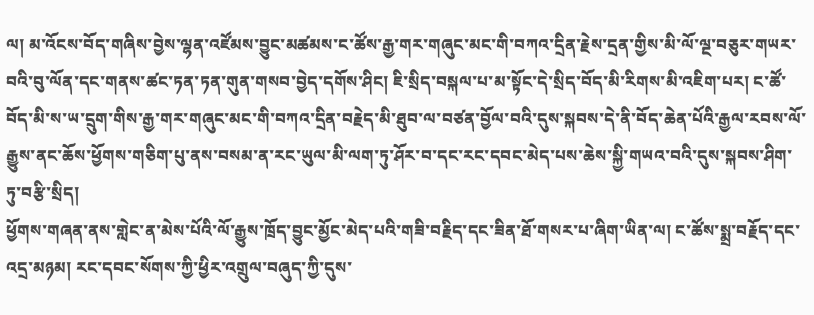ལ། མ་འོངས་བོད་གཞིས་བྱེས་ལྷན་འཛོམས་བྱུང་མཚམས་ང་ཚོས་རྒྱ་གར་གཞུང་མང་གི་བཀའ་དྲིན་རྗེས་དྲན་གྱིས་མི་ལོ་ལྔ་བཅུར་གཡར་བའི་བུ་ལོན་དང་གནས་ཚང་ཏན་ཏན་གུན་གསབ་བྱེད་དགོས་ཤིང། ཇི་སྲིད་བསྐལ་པ་མ་སྟོང་དེ་སྲིད་བོད་མི་རིགས་མི་འཇིག་པར། ང་ཚོ་བོད་མི་ས་ཡ་དྲུག་གིས་རྒྱ་གར་གཞུང་མང་གི་བཀའ་དྲིན་བརྗེད་མི་ཐུབ་ལ་བཙན་བྱོལ་བའི་དུས་སྐབས་དེ་ནི་བོད་ཆེན་པོའི་རྒྱལ་རབས་ལོ་རྒྱུས་ནང་ཆོས་ཕྱོགས་གཅིག་པུ་ནས་བསམ་ན་རང་ཡུལ་མི་ལག་ཏུ་ཤོར་བ་དང་རང་དབང་མེད་པས་ཆེས་སྐྱི་གཡའ་བའི་དུས་སྐབས་ཤིག་ཏུ་བརྩི་སྲིད།
ཕྱོགས་གཞན་ནས་གླེང་ན་མེས་པོའི་ལོ་རྒྱུས་ཁྲོད་བྱུང་མྱོང་མེད་པའི་གཟི་བརྗིད་དང་ཟིན་ཐོ་གསར་པ་ཞིག་ཡིན་ལ། ང་ཚོས་སྨྲ་བརྗོད་དང་འདྲ་མཉམ། རང་དབང་སོགས་ཀྱི་ཕྱིར་འགྲུལ་བཞུད་ཀྱི་དུས་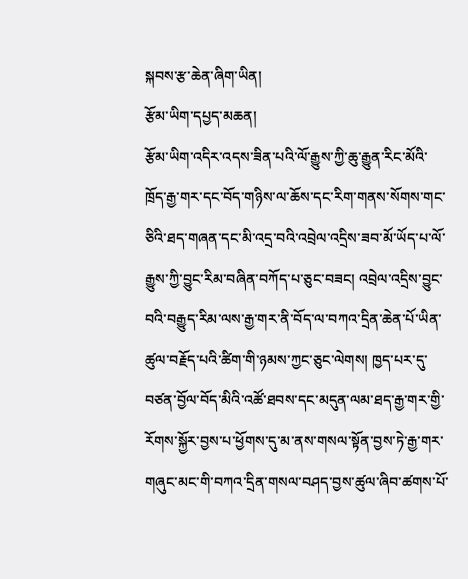སྐབས་རྩ་ཆེན་ཞིག་ཡིན།
རྩོམ་ཡིག་དཔྱད་མཆན།
རྩོམ་ཡིག་འདིར་འདས་ཟིན་པའི་ལོ་རྒྱུས་ཀྱི་ཆུ་རྒྱུན་རིང་མོའི་ཁྲོད་རྒྱ་གར་དང་བོད་གཉིས་ལ་ཆོས་དང་རིག་གནས་སོགས་གང་ཅིའི་ཐད་གཞན་དང་མི་འདྲ་བའི་འབྲེལ་འདྲིས་ཟབ་མོ་ཡོད་པ་ལོ་རྒྱུས་ཀྱི་བྱུང་རིམ་བཞིན་བཀོད་པ་ཅུང་བཟང། འབྲེལ་འདྲིས་བྱུང་བའི་བརྒྱུད་རིམ་ལས་རྒྱ་གར་ནི་བོད་ལ་བཀའ་དྲིན་ཆེན་པོ་ཡིན་ཚུལ་བརྗོད་པའི་ཚིག་གི་ཉམས་ཀྱང་ཅུང་ལེགས། ཁྱད་པར་དུ་བཙན་བྱོལ་བོད་མིའི་འཚོ་ཐབས་དང་མདུན་ལམ་ཐད་རྒྱ་གར་གྱི་རོགས་སྐྱོར་བྱས་པ་ཕྱོགས་དུ་མ་ནས་གསལ་སྟོན་བྱས་ཏེ་རྒྱ་གར་གཞུང་མང་གི་བཀའ་དྲིན་གསལ་བཤད་བྱས་ཚུལ་ཞིབ་ཚགས་པོ་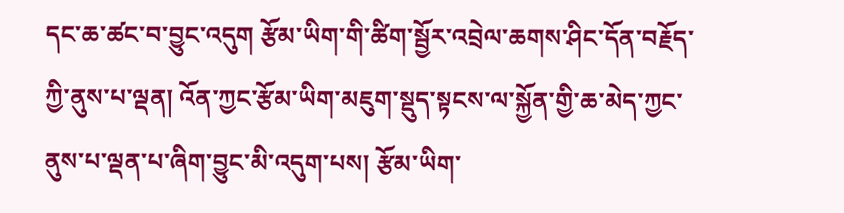དང་ཆ་ཚང་བ་བྱུང་འདུག རྩོམ་ཡིག་གི་ཚིག་སྦྱོར་འབྲེལ་ཆགས་ཤིང་དོན་བརྗོད་ཀྱི་ནུས་པ་ལྡན། འོན་ཀྱང་རྩོམ་ཡིག་མཇུག་སྡུད་སྟངས་ལ་སྐྱོན་གྱི་ཆ་མེད་ཀྱང་ནུས་པ་ལྡན་པ་ཞིག་བྱུང་མི་འདུག་པས། རྩོམ་ཡིག་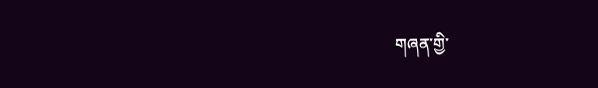གཞན་གྱི་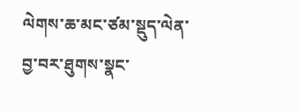ལེགས་ཆ་མང་ཙམ་སྡུད་ལེན་བྱ་བར་ཐུགས་སྣང་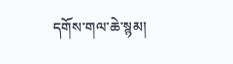དགོས་གལ་ཆེ་སྙམ།